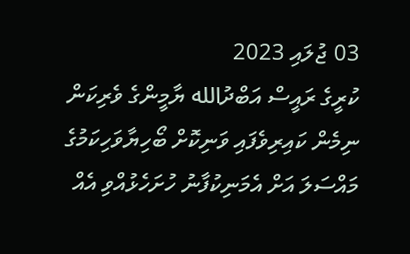03 ޖުލައި 2023
ކުރީގެ ރައީސް އަބްދުالله ޔާމީންގެ ވެރިކަން ނިމެން ކައިރިވެފައި ވަނިކޮށް ބޯހިޔާވަހިކަމުގެ މައްސަލަ އަށް އެމަނިކުފާނު ހުށަހެޅުއްވި އެއް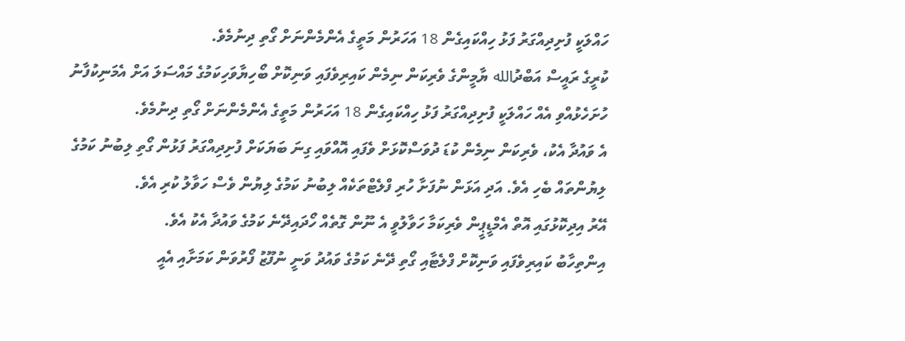ހައްލަކީ ފުށިދިއްގަރު ފަޅު ހިއްކައިގެން 18 އަހަރުން މަތީގެ އެންމެންނަށް ގޯތި ދިނުމެވެ.
ކުރީގެ ރައީސް އަބްދުالله ޔާމީންގެ ވެރިކަން ނިމެން ކައިރިވެފައި ވަނިކޮށް ބޯހިޔާވަހިކަމުގެ މައްސަލަ އަށް އެމަނިކުފާނު ހުށަހެޅުއްވި އެއް ހައްލަކީ ފުށިދިއްގަރު ފަޅު ހިއްކައިގެން 18 އަހަރުން މަތީގެ އެންމެންނަށް ގޯތި ދިނުމެވެ.
އެ ވައުދާ އެކު، ވެރިކަން ނިމެން ކުޑަ ދުވަސްކޮޅަށް ވެފައި އޮއްވައި ގިނަ ބަޔަކަށް ފުށިދިއްގަރު ފަޅުން ގޯތި ލިބުނު ކަމުގެ ލިޔުންތައް ބެހި އެވެ. އަދި އަޅަން ނުފަށާ ހުރި ފްލެޓްތަކެއް ލިބުނު ކަމުގެ ލިޔުން ވެސް ހަވާލު ކުރި އެވެ.
އޭރު އިދިކޮޅުގައި އޮތް އެމްޑީޕީން ވެރިކަމާ ހަވާލުވީ އެ ނޫން ގޮތެއް ހޯދައިދޭނެ ކަމުގެ ވައުދާ އެކު އެވެ.
އިންތިހާބު ކައިރިވެފައި ވަނިކޮށް ފްލެޓާއި ގޯތި ދޭނެ ކަމުގެ ވައުދު ވަނީ ނުފޫޒު ފޯރުވަން ކަމަށާއި އެއީ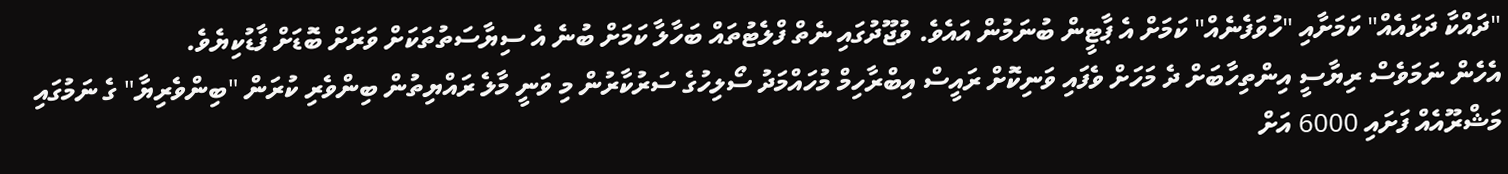"ދައްކާ ދަޅައެއް" ކަމަށާއި "ހުވަފެނެއް" ކަމަށް އެ ޕާޓީން ބުނަމުން އައެވެ. ވުޖޫދުގައި ނެތް ފްލެޓުތައް ބަހާލާ ކަމަށް ބުނެ އެ ސިޔާސަތުތަކަށް ވަރަށް ބޮޑަށް ފާޑުކިޔެވެ.
އެހެން ނަމަވެސް ރިޔާސީ އިންތިހާބަށް ދެ މަހަށް ވެފައި ވަނިކޮށް ރައީސް އިބްރާހިމް މުހައްމަދު ސޯލިހުގެ ސަރުކާރުން މި ވަނީ މާލެ ރައްޔިތުން ބިންވެރި ކުރަން "ބިންވެރިޔާ" ގެ ނަމުގައި މަޝްރޫއެއް ފަށައި 6000 އަށް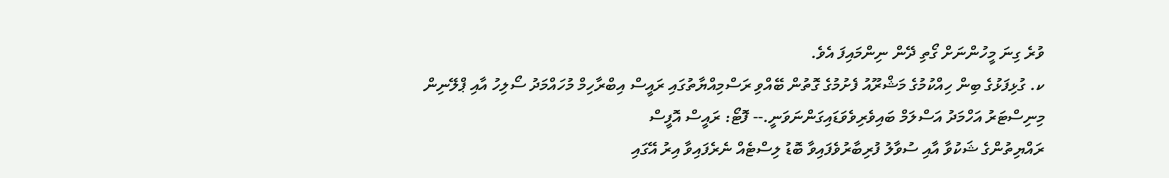ވުރެ ގިނަ މީހުންނަށް ގޯތި ދޭން ނިންމައިފަ އެވެ.
ކ. ގުޅިފަޅުގެ ބިން ހިއްކުމުގެ މަޝްރޫއު ފެށުމުގެ ގޮތުން ބޭއްވި ރަސްމިއްޔާތުގައި ރައީސް އިބްރާހިމް މުހައްމަދު ސޯލިހު އާއި ޕްލޭނިން މިނިސްޓަރު އަހްމަދު އަސްލަމް ބައިވެރިވެވަޑައިގަންނަވަނީ.-- ފޮޓޯ: ރައީސް އޮފީސް
ރައްޔިތުންގެ ޝަކުވާ އާއި ސުވާލު ފުރިބާރުވެފައިވާ ބޮޑު ލިސްޓެއް ނެރެފައިވާ އިރު އޭގައި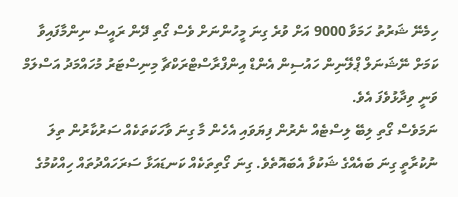ހިމެނޭ ޝަރުތު ހަމަވާ 9000 އަށް ވުރެ ގިނަ މީހުންނަށް ވެސް ގޯތި ދޭން ރައީސް ނިންމާފައިވާ ކަމަށް ނޭޝަނަލް ޕްލޭނިން ހައުސިން އެންޑް އިންފްރާސްޓްރަކްޗާ މިނިސްޓަރު މުހައްމަދު އަސްލަމް ވަނީ ވިދާޅުވެފަ އެވެ.
ނަމަވެސް ގޯތި ލިބޭ ލިސްޓެއް ނެރުން ފިޔަވައި އެހެން މާ ގިނަ ވާހަކަތަކެއް ސަރުކާރުން ތިލަ ނުކުރާތީ ގިނަ ބައެއްގެ ޝަކުވާ އެބައޮތެވެ. ގިނަ ގޯތިތަކެއް ކަނޑައަޅާ ސަރަހައްދުތައް ހިއްކުމުގެ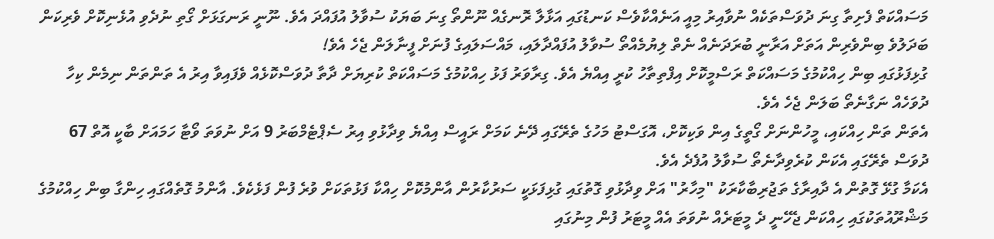މަސައްކަތް ފެށިތާ ގިނަ ދުވަސްތަކެއް ނުވާއިރު މިއީ އަނެއްކާވެސް ކަނޑުގައި އަޅާލާ ރޮނގެއް ނޫންތޯ ގިނަ ބަޔަކު ސުވާލު އުފައްދަ އެވެ. ނޫނީ ރަނގަޅަށް ގޯތި ނުދެވި އުޅެނިކޮށް ވެރިކަން ބަދަލުވެ ބިންވެރިން އަތަށް އަރާނީ ބުރަދަނެއް ނެތް ލިޔުމެއްތޯ ސުވާލު އުފައްދާލައި، މައްސަލައިގެ ފުނަށް ފީނާލަން ޖެހެ އެވެ!
ގުޅިފަޅުގައި ބިން ހިއްކުމުގެ މަސައްކަތް ރަސްމީކޮށް އިފްތިތާހު ކުރީ އިއްޔެ އެވެ. ގިރާވަރު ފަޅު ހިއްކުމުގެ މަސައްކަތް ކުރިޔަށް ދާތާ ދުވަސްކޮޅެއް ވެފައިވާ އިރު އެ ތަންތަން ނިމެން ކިހާ ދުވަހެއް ނަގާނެތޯ ބަލަން ޖެހެ އެވެ.
އެތަން ތަން ހިއްކައި، މީހުންނަށް ގޯތީގެ އިން ވަކިކޮށް، އޮގަސްޓު މަހުގެ ތެރޭގައި ދޭނެ ކަމަށް ރައީސް އިއްޔެ ވިދާޅުވި އިރު ސެޕްޓެމްބަރު 9 އަށް ނުވަތަ ވޯޓާ ހަމައަށް ބާކީ އޮތް 67 ދުވަސް ތެރޭގައި އެކަން ކުރެވިދާނެތޯ ސުވާލު އުފެދެ އެވެ.
އެކަމާ ގުޅޭ ގޮތުން އެ ދާއިރާގެ ތަޖުރިބާކާރަކު "މިހާރު" އަށް ވިދާޅުވި ގޮތުގައި ގުޅިފަޅަކީ ސަރުކާރުން އާންމުކޮށް ހިއްކާ ފަޅުތަކަށް ވުރެ ފުން ފަޅެކެވެ. އާންމު ގޮތެއްގައި ހިންގާ ބިން ހިއްކުމުގެ މަޝްރޫއުތަކުގައި ހިއްކަން ޖެހޭނީ ދެ މީޓަރެއް ނުވަތަ އެއް މީޓަރު ފުން މިނުގައި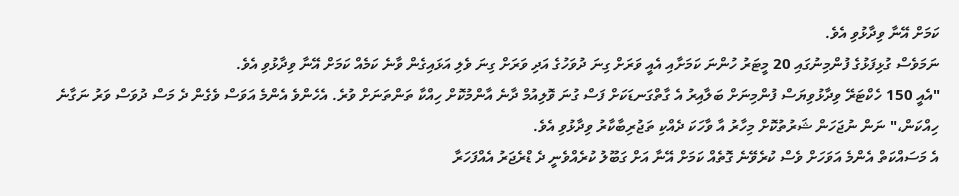ކަމަށް އޭނާ ވިދާޅުވި އެވެ.
ނަމަވެސް ގުޅިފަޅުގެ ފުންމިނުގައި 20 މީޓަރު ހުންނަ ކަމަށާއި އެއީ ވަރަށް ގިނަ ދުވަހުގެ އަދި ވަރަށް ގިނަ ވެލި އަޅައިގެން ވާނެ ކަމެއް ކަމަށް އޭނާ ވިދާޅުވި އެވެ.
"އެއީ 150 ހެކްޓަރޭ ވިދާޅުވިޔަސް ފުންމިނަށް ބަލާއިރު އެ ގާތްގަނޑަކަށް ފަސް ގުނަ ވޮލިއުމް ދާނެ އާންމުކޮށް ހިއްކާ ތަންތަނަށް ވުރެ. އެހެންވެ އެންމެ އަވަސް ވެގެން ދެ މަސް ދުވަސް ވަރު ނަގާނެ ހިއްކަން،" ނަން ނުޖަހަން ޝަރުތުކޮށް މިހާރު އާ ވާހަކަ ދެއްކި ތަޖުރިބާކާރު ވިދާޅުވި އެވެ.
އެ މަސައްކަތް އެންމެ އަވަހަށް ވެސް ކުރެވޭނެ ގޮތެއް ކަމަށް އޭނާ އަށް ގަބޫލު ކުރެއްވެނީ ދެ ޑްރެޖަރު އެއްފަހަރާ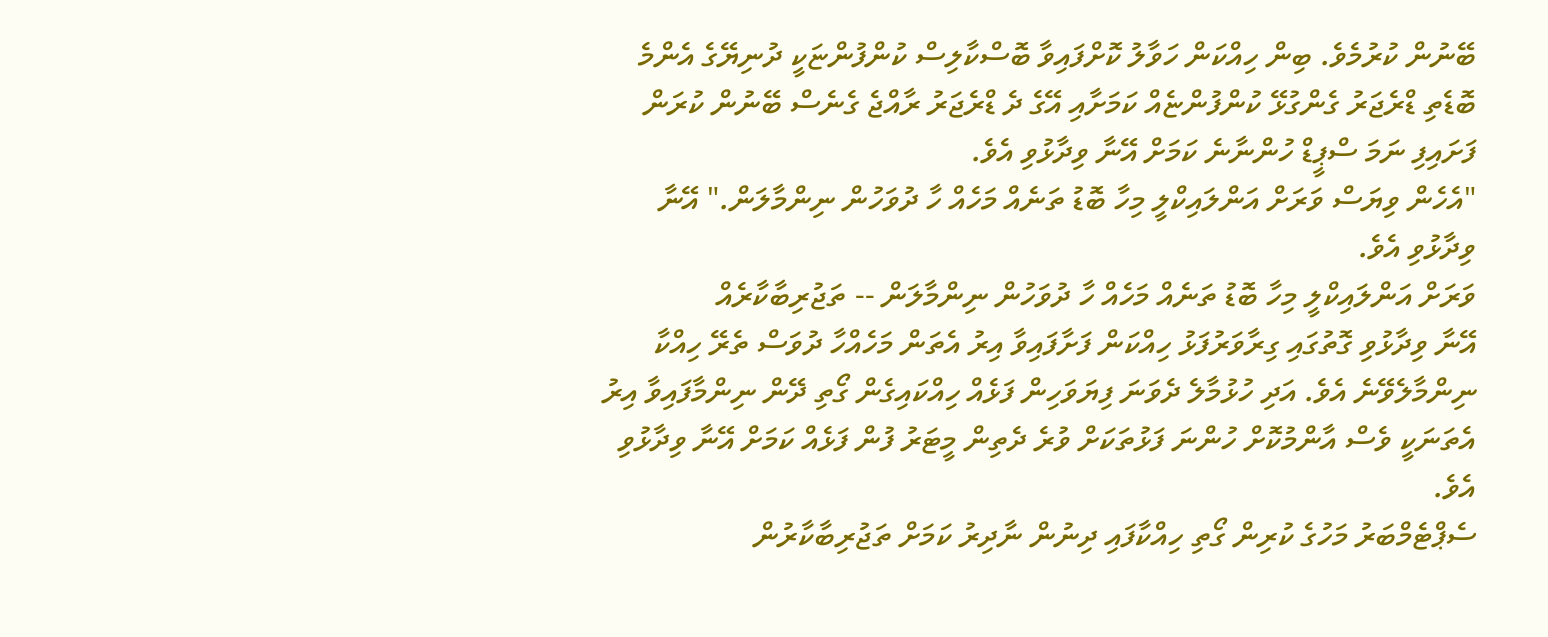ބޭނުން ކުރުމެވެ. ބިން ހިއްކަން ހަވާލު ކޮށްފައިވާ ބޮސްކާލިސް ކުންފުންޏަކީ ދުނިޔޭގެ އެންމެ ބޮޑެތި ޑްރެޖަރު ގެންގުޅޭ ކުންފުންޏެއް ކަމަށާއި އޭގެ ދެ ޑްރެޖަރު ރާއްޖެ ގެނެސް ބޭނުން ކުރަން ފަށައިފި ނަމަ ސްޕީޑް ހުންނާނެ ކަމަށް އޭނާ ވިދާޅުވި އެވެ.
"އެހެން ވިޔަސް ވަރަށް އަންލައިކްލީ މިހާ ބޮޑު ތަނެއް މަހެއް ހާ ދުވަހުން ނިންމާލަން." އޭނާ ވިދާޅުވި އެވެ.
ވަރަށް އަންލައިކްލީ މިހާ ބޮޑު ތަނެއް މަހެއް ހާ ދުވަހުން ނިންމާލަން -- ތަޖުރިބާކާރެއް
އޭނާ ވިދާޅުވި ގޮތުގައި ގިރާވަރުފަޅު ހިއްކަން ފަށާފައިވާ އިރު އެތަން މަހެއްހާ ދުވަސް ތެރޭ ހިއްކާ ނިންމާލެވޭނެ އެވެ. އަދި ހުޅުމާލެ ދެވަނަ ފިޔަވަހިން ފަޅެއް ހިއްކައިގެން ގޯތި ދޭން ނިންމާފައިވާ އިރު އެތަނަކީ ވެސް އާންމުކޮށް ހުންނަ ފަޅުތަކަށް ވުރެ ދެތިން މީޓަރު ފުން ފަޅެއް ކަމަށް އޭނާ ވިދާޅުވި އެވެ.
ސެޕްޓެމްބަރު މަހުގެ ކުރިން ގޯތި ހިއްކާފައި ދިނުން ނާދިރު ކަމަށް ތަޖުރިބާކާރުން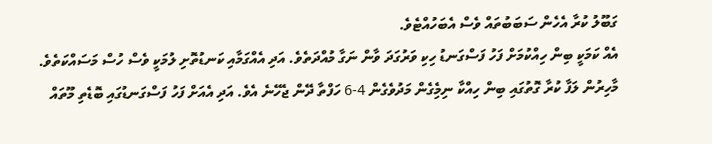ގަބޫލު ކުރާ އެހެން ސަބަބުތައް ވެސް އެބަހުއްޓެވެ.
އެއް ކަމަކީ ބިން ހިއްކުމަށް ފަހު ފަސްގަނޑު ހިކި ވަރުގަދަ ވާން ނަގާ މުއްދަތެވެ. އަދި އެއްގަމާއި ކަނޑުތޮށި ލުމަކީ ވެސް ހުސް މަސައްކަތެވެ.
މާހިރުން ލަފާ ކުރާ ގޮތުގައި ބިން ހިއްކާ ނިމިެގެން މަދުވެގެން 4-6 ހަފްތާ ދޭން ޖެހޭނެ އެވެ. އަދި އެއަށް ފަހު ފަސްގަނޑުގައި ބޮޑެތި މޫތައް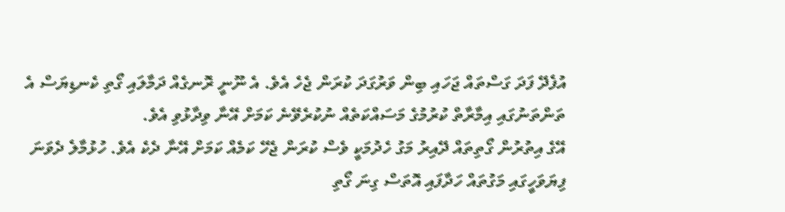އުފެދޭ ފަދަ ގަސްތައް ޖަހައި ބިން ވަރުގަދަ ކުރަން ޖެހެ އެވެ. އެ ނޫނީ ރޮނގެއް ދަމާލައި ގޯތި ކެނޑިޔަސް އެ ތަންތަނުގައި އިމާރާތް ކުރުމުގެ މަސައްކަތެއް ނުކުރެވޭނެ ކަމަށް އޭނާ ވިދާޅުވި އެވެ.
އޭގެ އިތުރުން ގޯތިތައް ދޭއިރު މަގު ހެދުމަކީ ވެސް ކުރަން ޖެހޭ ކަމެއް ކަމަށް އޭނާ ދެކެ އެވެ. ހުޅުމާލެ ދެވަނަ ފިޔަވަހީގައި މަގުތައް ހަދާފައި އޮތަސް ގިނަ ގޯތި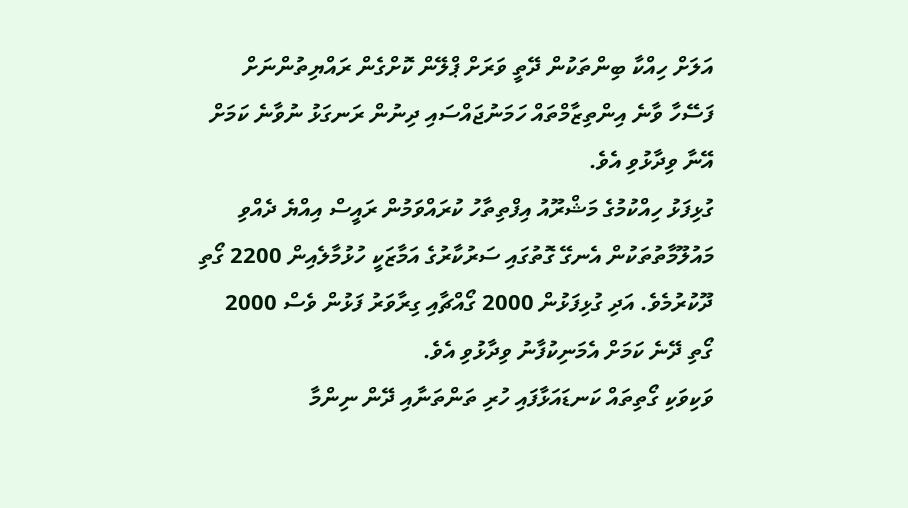އަލަށް ހިއްކާ ބިންތަކުން ދޭތީ ވަރަށް ޕްލޭން ކޮށްގެން ރައްޔިތުންނަށް ފަސޭހާ ވާނެ އިންތިޒާމްތައް ހަމަނުޖައްސައި ދިނުން ރަނގަޅު ނުވާނެ ކަމަށް އޭނާ ވިދާޅުވި އެވެ.
ގުޅިފަޅު ހިއްކުމުގެ މަޝްރޫއު އިފްތިތާހު ކުރައްވަމުން ރައީސް އިއްޔެ ދެއްވި މައުލޫމާތުތަކުން އެނގޭ ގޮތުގައި ސަރުކާރުގެ އަމާޒަކީ ހުޅުމާލެއިން 2200 ގޯތި ދޫކުރުމެވެ. އަދި ގުޅިފަޅުން 2000 ގޯއްޗާއި ގިރާވަރު ފަޅުން ވެސް 2000 ގޯތި ދޭނެ ކަމަށް އެމަނިކުފާނު ވިދާޅުވި އެވެ.
ވަކިވަކި ގޯތިތައް ކަނޑައަޅާފައި ހުރި ތަންތަނާއި ދޭން ނިންމާ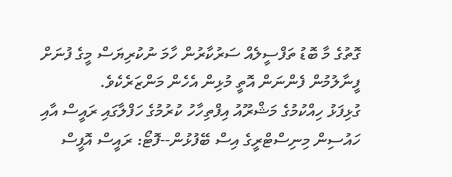ގޮތުގެ މާ ބޮޑު ތަފްސީލެއް ސަރުކާރުން ހާމަ ނުކުރިޔަސް މީގެ ފުނަށް ފީނާލުމުން ފެންނަން އޮތީ މުޅިން އެހެން މަންޒަރެކެވެ.
ގުޅިފަޅު ހިއްކުމުގެ މަޝްރޫއު އިފްތިހާހު ކުރުމުގެ ހަފްލާގައި ރައީސް އާއި ހައުސިން މިނިސްޓްރީގެ އިސް ބޭފުޅުން--ފޮޓޯ: ރައީސް އޮފީސް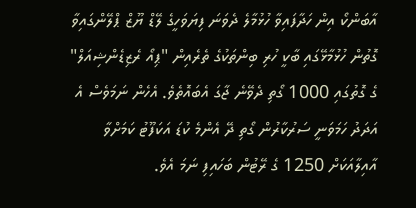އާބަންކޯ އިން ހަދާފައިވާ ހުޅުމާލެ ދެވަނަ ފިޔަވަހީގެ ލޭޑް ޔޫޒް ޕްލޭންގައިވާ ގޮތުން ހުޅުމާޅޭގައި ބާކީ ހުރި ބިންތަކުގެ ތެރެއިން "ޕިއޯ ރެޒިޑެންޝިއަލް" ގެ ގޮތުގައި 1000 ގޯތި ދެވޭނެ ޖާގަ އެބައޮތެވެ. އެހެން ނަމަވެސް އެ އަދަދު ހަމަވަނީ ސަރުކާރުން ގޯތި ދޭ އެންމެ ކުޑަ އަކަފޫޓު ކަމަށްވާ އާއިލާއަކަށް 1250 ގެ ރޭޓުން ބަހައިފި ނަމަ އެވެ.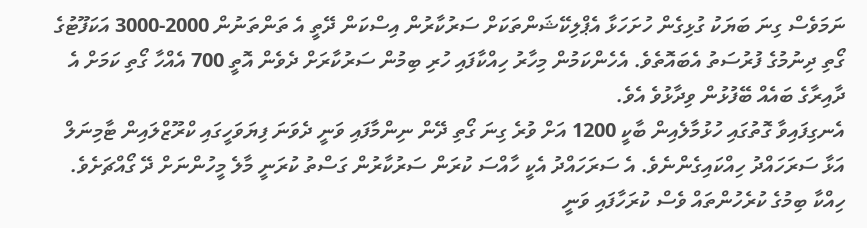ނަމަވެސް ގިނަ ބަޔަކު ގުޅިގެން ހުށަހަޅާ އެޕްލިކޭޝަންތަކަށް ސަރުކާރުން އިސްކަން ދޭތީ އެ ތަންތަނުން 2000-3000 އަކަފޫޓުގެ ގޯތި ދިނުމުގެ ފުރުސަތު އެބައޮތެވެ. އެހެންކަމުން މިހާރު ހިއްކާފައި ހުރި ބިމުން ސަރުކާރަށް ދެވެން އޮތީ 700 އެއްހާ ގޯތި ކަމަށް އެ ދާއިރާގެ ބައެއް ބޭފުޅުން ވިދާޅުވެ އެވެ.
އެނގިފައިވާ ގޮތުގައި ހުޅުމާލެއިން ބާކީ 1200 އަށް ވުރެ ގިނަ ގޯތި ދޭން ނިންމާފައި ވަނީ ދެވަނަ ފިޔަވަހީގައި ކްރޫޒްލައިން ޓާމިނަލް އަޅާ ސަރަހައްދު ހިއްކައިގެންނެވެ. އެ ސަރަހައްދު އެކީ ހާއްސަ ކުރަން ސަރުކާރުން ގަސްތު ކުރަނީ މާލެ މީހުންނަށް ދޭ ގޯއްޗަށެވެ.
ހިއްކާ ބިމުގެ ކުރެހުންތައް ވެސް ކުރަހާފައި ވަނީ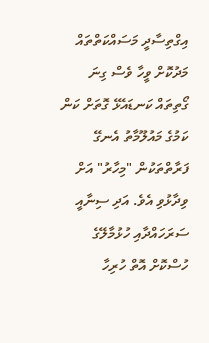އިގްތިސާދީ މަސައްކަތްތައް މަދުކޮށް ވީހާ ވެސް ގިނަ ގޯތިތައް ކަނޑައެޅޭ ގޮތަށް ކަން ކަމުގެ މައުލޫމާތު އެނގޭ ފަރާތްތަކުން "މިހާރު" އަށް ވިދާޅުވި އެވެ. އަދި ސިނާއީ ސަރަހައްދާއި ހުޅުމާލޭގެ ހުސްކޮށް އޮތް ހުރިހާ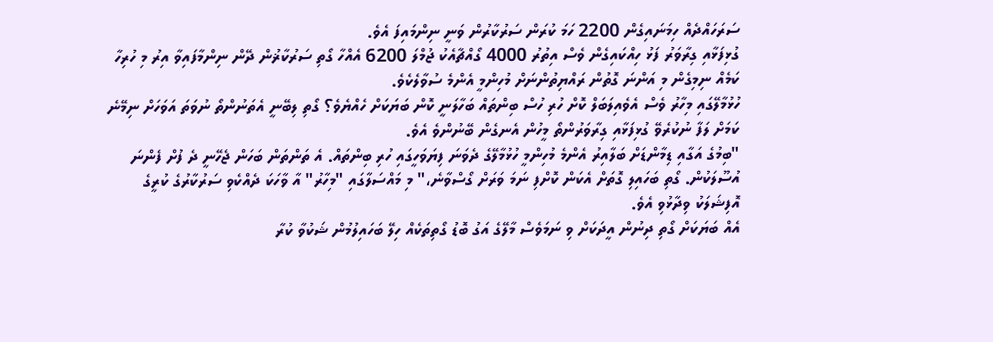ސަރަހައްދެއް ހިމަނައިގެން 2200 ހަމަ ކުރަން ސަރުކާރުން ވަނީ ނިންމައިފަ އެވެ.
ގުޅިފަޅާއި ގިރާވަރު ފަޅު ހިއްކައިގެން ވެސް އިތުރު 4000 ގޯއްޗާއެކު ޖުމްލަ 6200 އެއްހާ ގޯތި ސަރުކާޜުން ދޭން ނިންމާފައިވާ އިރު މި ހުރިހާ ކަމެއް ނިމިގެން މި އަންނަ ގޮތުން ރައްޔިތުންނަށް މުހިންމީ އެންމެ ސުވާލެކެވެ.
ހުޅުމާލޭގައި މިހާރު ވެސް އެވެއިލަބަލް ކޮށް ހުރި ހުސް ބިންތައް ބަހާލަނީ ކޮން ބަޔަކަށް ހެއްޔެވެ؟ ގޯތި ލިބޭނީ އެތަނުންތޯ ނުވަތަ އަވަހަށް ނިމޭނެ ކަމަށް ލަފާ ނުކުރެވޭ ގުޅިފަޅާއި ގިރާވަރުންތޯ މީހުން އެނގެން ބޭނުންވެ އެވެ.
"ބިމުގެ އަގާއި ޑިމާންޑަށް ބަލާއިރު އެންމެ މުހިންމީ ހުޅުމާލޭގެ ދެވަނަ ފިޔަވަހީގައި ހުރި ބިންތައް. އެ ތަންތަން ބަހަން ޖެހޭނީ ދެ ފުށް ފެންނަ އުސޫލަކުން. ގޯތި ބަހައިލި ގޮތަށް އެކަން ކޮށްފި ނަމަ ވަރަށް ގޯސްވާނެ،" މި މައްސަލާގައި "މިހާރު" އާ ވާހަކަ ދެއްކެވި ސަރުކާރުގެ ކުރީގެ އޮފިޝަލަކު ވިދާޅުވި އެވެ.
އެއް ބަޔަކަށް ގޯތި ދިނުން އީދަކަށް ވި ނަމަވެސް މާލޭގެ އަގު ބޮޑު ގޯތިތަކެއް ހިލޭ ބަހައިލުމުން ޝަކުވާ ކުރާ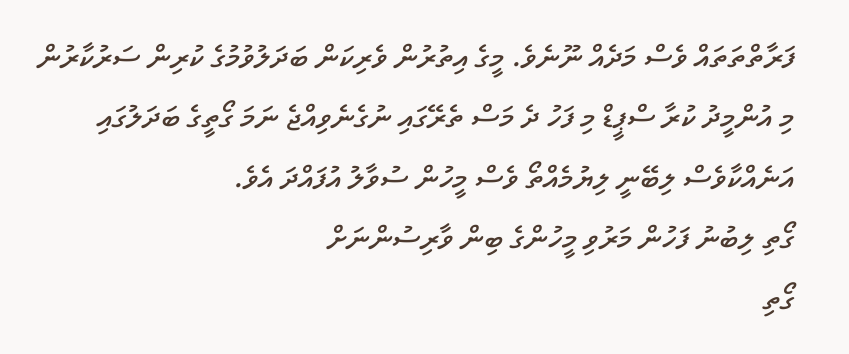ފަރާތްތަތައް ވެސް މަދެއް ނޫނެވެ. މީގެ އިތުރުން ވެރިކަން ބަދަލުވުމުގެ ކުރިން ސަރުކާރުން މި އުންމީދު ކުރާ ސްޕީޑް މި ފަހު ދެ މަސް ތެރޭގައި ނުގެނެވިއްޖެ ނަމަ ގޯތީގެ ބަދަލުގައި އަނެއްކާވެސް ލިބޭނީ ލިޔުމެއްތޯ ވެސް މީހުން ސުވާލު އުފައްދަ އެވެ.
ގޯތި ލިބުނު ފަހުން މަރުވި މީހުންގެ ބިން ވާރިސުންނަށް
ގޯތި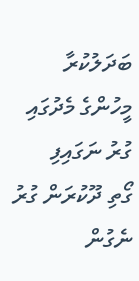ބަދަލުކުރާ މީހުންގެ މެދުގައި ގުރު ނަގައިފި
ގޯތި ދޫކުރަން ގުރު ނެގުން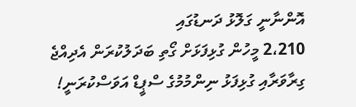އޮންނާނީ ގަލޮޅު ދަނޑުގައި
2،210 މީހުން ގުޅިފަޅަށް ގޯތި ބަދަލުކުރަން އެދިއްޖެ
ގިރާވަރާއި ގުޅިފަޅު ނިންމުމުގެ ސްޕީޑް އަވަސްކުރަނީ!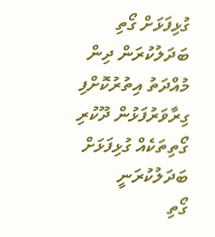ގުޅިފަޅަށް ގޯތި ބަދަލުކުރަން ދިން މުއްދަތު އިތުރުކޮށްފި
ގިރާވަރުފަޅުން ދޫކުރި ގޯތިތަކެއް ގުޅިފަޅަށް ބަދަލުކުރަނީ
ގޯތި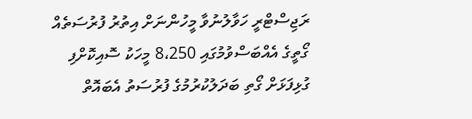ރަޖިސްޓްރީ ހަވާލުނުވާ މީހުންނަށް އިތުރު ފުރުސަތެއް
ގޯތީގެ އެއްބަސްވުމުގައި 8،250 މީހަކު ސޮއިކޮށްފި
ގުޅިފަޅަށް ގޯތި ބަދަލުކުރުމުގެ ފުރުސަތު އެބައޮތް